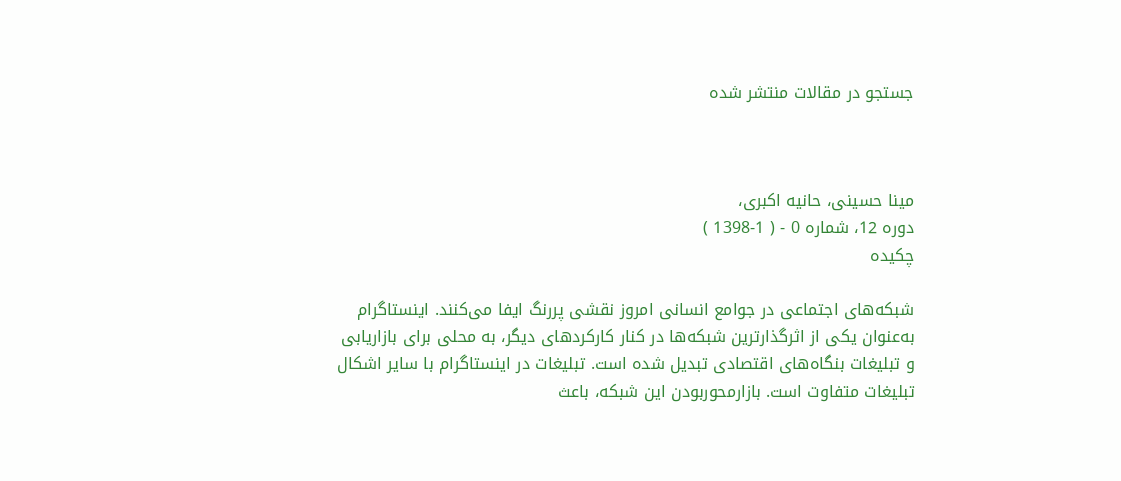جستجو در مقالات منتشر شده



مینا حسینی، حانیه اکبری،
دوره 12، شماره 0 - ( 1-1398 )
چکیده

شبکه‌های اجتماعی در جوامع انسانی امروز نقشی پررنگ ایفا می‌کنند. اینستاگرام به‌عنوان یکی از اثرگذارترین شبکه‌ها در کنار کارکردهای دیگر، به محلی برای بازاریابی و تبلیغات بنگاه‌های اقتصادی تبدیل شده است. تبلیغات در اینستاگرام با سایر اشکال تبلیغات متفاوت است. بازارمحوربودن این شبکه، باعث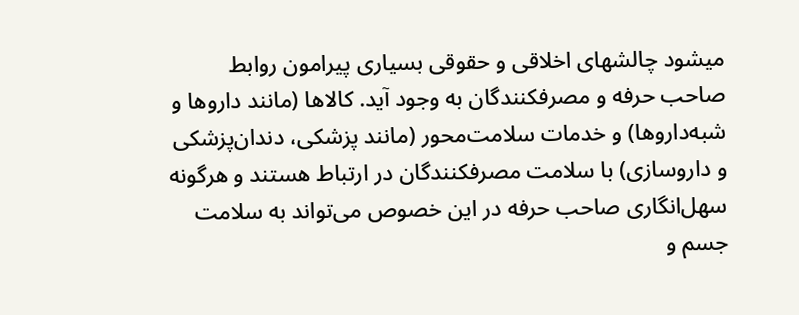میشود چالشهای اخلاقی و حقوقی بسیاری پیرامون روابط صاحب حرفه و مصرفکنندگان به وجود آید. کالاها (مانند داروها و شبه‌داروها) و خدمات سلامت‌محور (مانند پزشکی، دندان‌پزشکی و داروسازی) با سلامت مصرفکنندگان در ارتباط هستند و هرگونه سهل‌انگاری صاحب حرفه در این خصوص می‌تواند به سلامت جسم و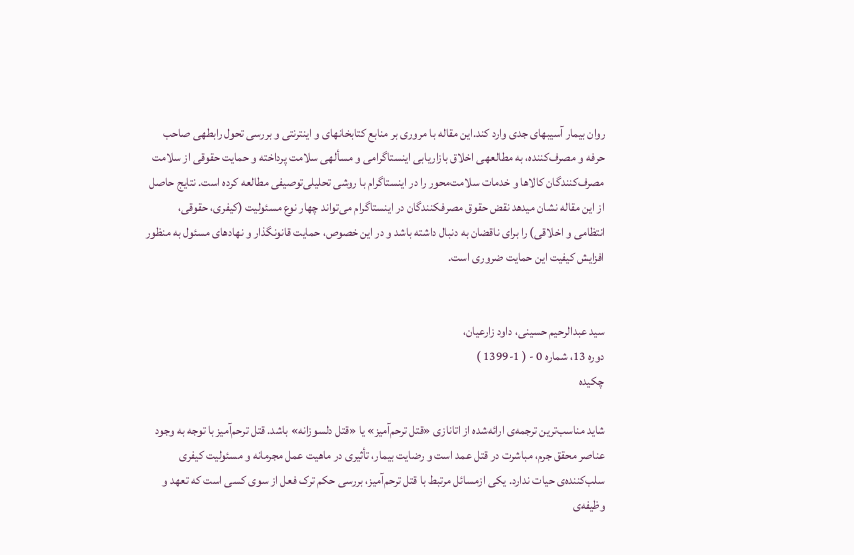روان بیمار آسیبهای جدی وارد کند.این مقاله با مروری بر منابع کتابخانهای و اینترنتی و بررسی تحول رابطهی صاحب حرفه و مصرف‌کننده، به مطالعهی اخلاق بازاریابی اینستاگرامی و مسألهی سلامت پرداخته و حمایت حقوقی از سلامت مصرف‌کنندگان کالاها و خدمات سلامت‌محور را در اینستاگرام با روشی تحلیلی‌توصیفی مطالعه کرده است. نتایج حاصل از این مقاله نشان میدهد نقض حقوق مصرفکنندگان در اینستاگرام می‌تواند چهار نوع مسئولیت (کیفری، حقوقی، انتظامی و اخلاقی) را برای ناقضان به دنبال داشته باشد و در این خصوص، حمایت قانونگذار و نهادهای مسئول به منظور افزایش کیفیت این حمایت ضروری است.


سید عبدالرحیم حسینی، داود زارعیان،
دوره 13، شماره 0 - ( 1-1399 )
چکیده

شاید مناسب‌ترین ترجمه‌ی ارائه‌شده از اتانازی «قتل ترحم‌آمیز» یا «قتل دلسوزانه» باشد. قتل ترحم‌آمیز با توجه به وجود عناصر محقق جرم، مباشرت در قتل عمد است و رضایت بیمار، تأثیری در ماهیت عمل مجرمانه و مسئولیت کیفری سلب‌کننده‌ی حیات ندارد. یکی ازمسائل مرتبط با قتل ترحم‌آمیز، بررسی حکم ترک فعل از سوی کسی است که تعهد و وظیفه‌ی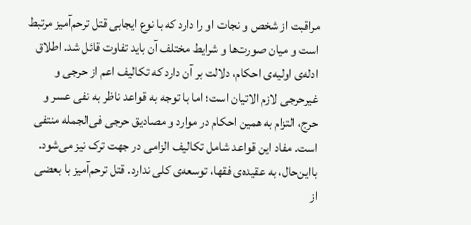مراقبت از شخص و نجات او را دارد که با نوع ایجابی قتل ترحم‌آمیز مرتبط است و میان صورت‌ها و شرایط مختلف آن باید تفاوت قائل شد. اطلاق ادله‌ی اولیه‌ی احکام، دلالت بر آن دارد که تکالیف اعم از حرجی و غیرحرجی لازم الاتیان است؛ اما با توجه به قواعد ناظر به نفی عسر و حرج، التزام به همین احکام در موارد و مصادیق حرجی فی‌الجمله منتفی است. مفاد این قواعد شامل تکالیف الزامی در جهت ترک نیز می‌شود. بااین‌حال، به عقیده‌ی فقها، توسعه‌ی کلی ندارد. قتل ترحم‌آمیز با بعضی از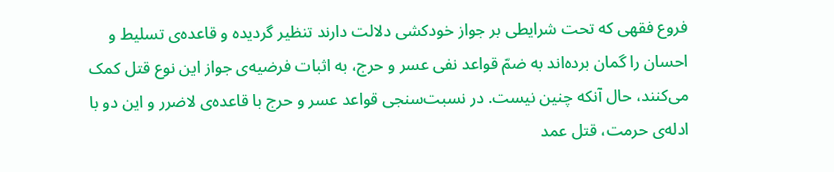فروع فقهی که تحت شرایطی بر جواز خودکشی دلالت دارند تنظیر گردیده و قاعده‌ی تسلیط و احسان را گمان برده‌اند به ضمّ قواعد نفی عسر و حرج، به اثبات فرضیه‌ی جواز این نوع قتل کمک می‌کنند، حال آنکه چنین نیست. در نسبت‌سنجی قواعد عسر و حرج با قاعده‌ی لاضرر و این دو با ادله‌ی حرمت، قتل عمد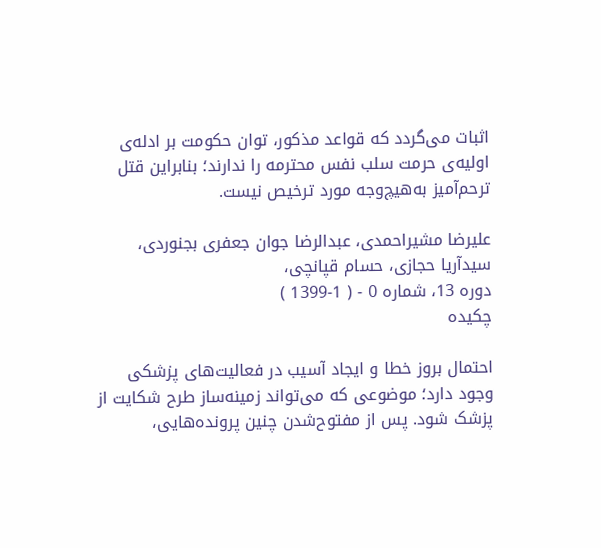اثبات می‌گردد که قواعد مذکور، توان حکومت بر ادله‌ی اولیه‌ی حرمت سلب نفس محترمه را ندارند؛ بنابراین قتل ترحم‌آمیز به‌هیچ‌وجه مورد ترخیص نیست.

علیرضا مشیراحمدی، عبدالرضا جوان جعفری بجنوردی، سیدآریا حجازی، حسام قپانچی،
دوره 13، شماره 0 - ( 1-1399 )
چکیده

احتمال بروز خطا و ایجاد آسیب در فعالیت‌های پزشکی وجود دارد؛ موضوعی که می‌تواند زمینه‌ساز طرح شکایت از پزشک شود. پس از مفتوح‌شدن چنین پرونده‌هایی،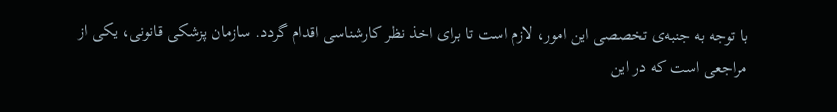با توجه به جنبه‌ی تخصصی این امور، لازم است تا برای اخذ نظر کارشناسی اقدام گردد. سازمان پزشکی قانونی، یکی از مراجعی‌ است که در این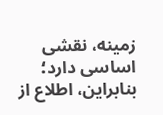زمینه، نقشی اساسی دارد؛ بنابراین، اطلاع از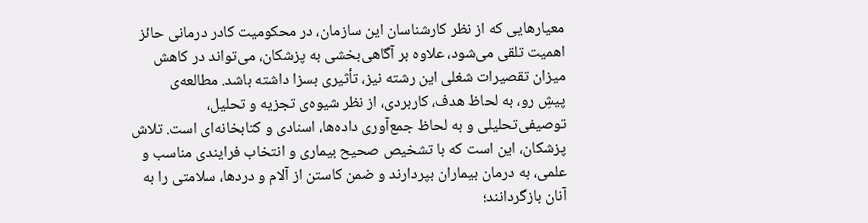معیارهایی که از نظر کارشناسان این سازمان، در محکومیت کادر درمانی حائز اهمیت تلقی می‌شود، علاوه بر آگاهی‌بخشی به پزشکان، می‌تواند در کاهش میزان تقصیرات شغلی این رشته نیز، تأثیری بسزا داشته ‌باشد. مطالعه‌ی پیشِ ‌رو، به لحاظ هدف، کاربردی، از نظر شیوه‌ی تجزیه و تحلیل، توصیفی‌تحلیلی و به لحاظ جمع‌آوری داده‌ها، اسنادی و کتابخانه‌ای است. تلاش پزشکان، این ‌است که با تشخیص صحیح بیماری و انتخاب فرایندی مناسب و علمی، به درمان بیماران بپردارند و ضمن کاستن از آلام و دردها، سلامتی را به آنان بازگردانند؛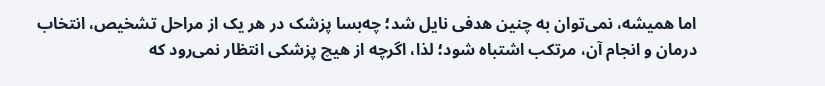اما همیشه، نمی‌توان به چنین هدفی نایل شد؛ چه‌بسا پزشک در هر یک از مراحل تشخیص، انتخاب درمان و انجام آن، مرتکب اشتباه شود؛ لذا، اگرچه از هیچ پزشکی انتظار نمی‌رود که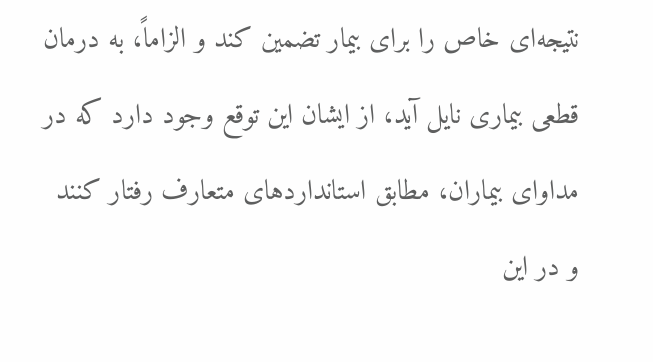نتیجه‌ای خاص را برای بیمار تضمین کند و الزاماً، به درمان قطعی بیماری نایل آید، از ایشان این توقع وجود دارد که در مداوای بیماران، مطابق استاندارد‌های متعارف رفتار کنند و در این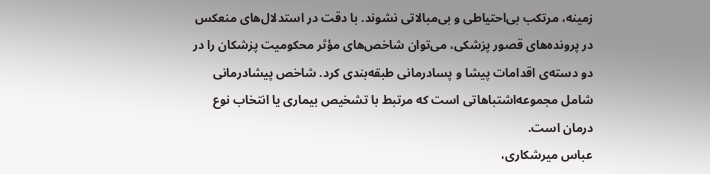زمینه، مرتکب بی‌احتیاطی و بی‌مبالاتی نشوند. با دقت در استدلال‌های منعکس در پرونده‌های قصور پزشکی، می‌توان شاخص‌های مؤثر محکومیت پزشکان را در دو دسته‌ی اقدامات پیشا و پسادرمانی طبقه‌بندی کرد. شاخص پیشادرمانی شامل مجموعه‌اشتباهاتی ‌است که مرتبط با تشخیص بیماری یا انتخاب نوع درمان ‌است.
عباس میرشکاری،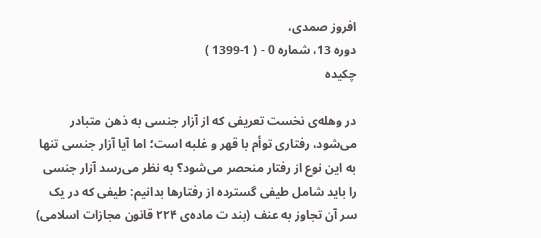افروز صمدی،
دوره 13، شماره 0 - ( 1-1399 )
چکیده

در وهله‌ی نخست تعریفی که از آزار جنسی به ذهن متبادر می‌شود، رفتاری توأم با قهر و غلبه است؛ اما آیا آزار جنسی تنها به این نوع از رفتار منحصر می‌شود؟ به نظر می‌رسد آزار جنسی را باید شامل طیفی گسترده‌ از رفتارها بدانیم: طیفی که در یک سر آن تجاوز به عنف (بند ت ماده‌ی ۲۲۴ قانون مجازات اسلامی)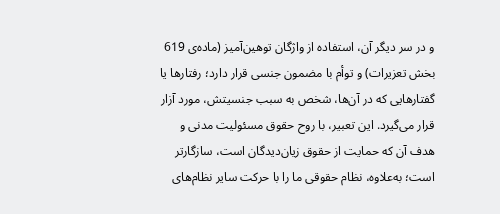و در سر دیگر آن، استفاده از واژگان توهین‌آمیز (ماده‌ی 619 بخش تعزیرات) و توأم با مضمون جنسی قرار دارد؛ رفتار‌ها یا گفتارهایی که در آن‌ها، شخص به سبب جنسیتش، مورد آزار قرار می‌گیرد. این تعبیر، با روح حقوق مسئولیت مدنی و هدف آن که حمایت از حقوق زیان‌دیدگان است، سازگارتر است؛ به‌علاوه، نظام حقوقی ما را با حرکت سایر نظام‌های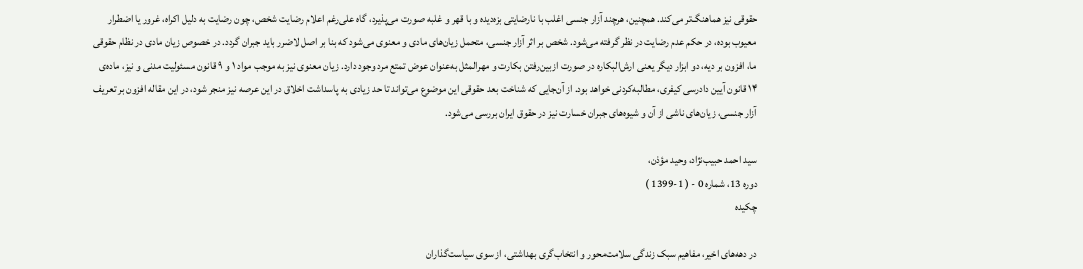حقوقی نیز هماهنگ‌تر می‌کند. همچنین، هرچند آزار جنسی اغلب با نارضایتی بزه‌دیده و با قهر و غلبه صورت می‌پذیرد، گاه علی‌رغم اعلام رضایت شخص، چون رضایت به دلیل اکراه، غرور یا اضطرار معیوب بوده، در حکم عدم رضایت در نظر گرفته می‌شود. شخص بر اثر آزار جنسی، متحمل زیان‌های مادی و معنوی می‌شود که بنا بر اصل لاضرر باید جبران گردد. در خصوص زیان مادی در نظام حقوقی ما، افزون بر دیه، دو ابزار دیگر یعنی ارش‌البکاره در صورت ازبین‌رفتن بکارت و مهرالمثل به‌عنوان عوض تمتع مرد وجود دارد. زیان معنوی نیز به موجب مواد ۱ و ۹ قانون مسئولیت مدنی و نیز، ماده‌ی ۱۴ قانون آیین دادرسی کیفری، مطالبه‌کردنی خواهد بود. از آن‌جایی که شناخت بعد حقوقی این موضوع می‌تواند تا حد زیادی به پاسداشت اخلاق در این عرصه نیز منجر شود، در این مقاله افزون بر تعریف آزار جنسی، زیان‌های ناشی از آن و شیوه‌های جبران خسارت نیز در حقوق ایران بررسی می‌شود.

سید احمد حبیب‌نژاد، وحید مؤذن،
دوره 13، شماره 0 - ( 1-1399 )
چکیده

در دهه‌های اخیر، مفاهیم سبک زندگی سلامت‌محور و انتخاب‌گری بهداشتی، از سوی سیاست‌گذاران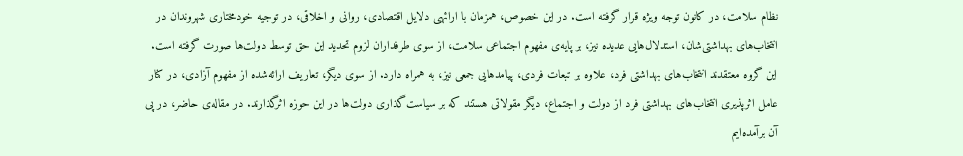نظام سلامت، در کانون توجه ویژه قرار گرفته است. در این خصوص، همزمان با ارائهی دلایل اقتصادی، روانی و اخلاقی، در توجیه خودمختاری شهروندان در انتخاب‌های بهداشتی‌شان، استدلال‌هایی عدیده نیز، بر پایه‌ی مفهوم اجتماعی سلامت، از سوی طرفداران لزوم تحدید این حق توسط دولت‌ها صورت گرفته است. این گروه معتقدند انتخاب‌های بهداشتی فرد، علاوه بر تبعات فردی، پیامدهایی جمعی نیز، به همراه دارد. از سوی دیگر، تعاریف ارائه‌شده از مفهوم آزادی، در کنار عامل اثرپذیری انتخاب‌های بهداشتی فرد از دولت و اجتماع، دیگر مقولاتی هستند که بر سیاست‌گذاری دولت‌ها در این حوزه اثرگذارند. در مقاله‌ی حاضر، در پی آن برآمده‌ایم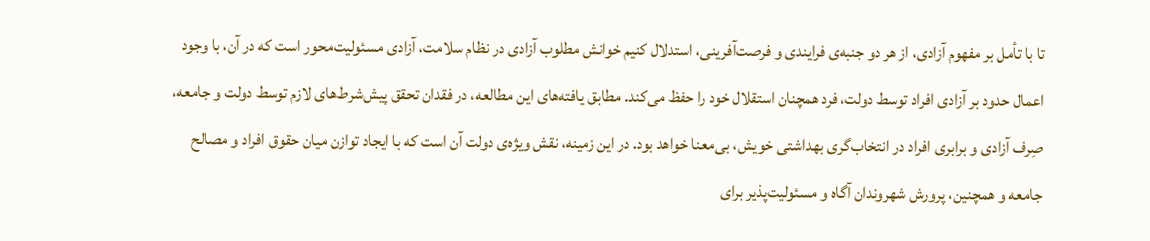تا با تأمل بر مفهوم آزادی، از هر دو جنبه‌ی فرایندی و فرصت‌آفرینی، استدلال کنیم خوانش مطلوب آزادی در نظام سلامت، آزادی مسئولیت‌محور است که در آن، با وجود اعمال حدود بر آزادی افراد توسط دولت، فرد همچنان استقلال خود را حفظ می‌کند. مطابق یافته‌های این مطالعه، در فقدان تحقق پیش‌شرط‌های لازم توسط دولت و جامعه، صِرف آزادی و برابری افراد در انتخاب‌گری بهداشتی خویش، بی‌معنا خواهد بود. در این زمینه، نقش ویژه‌ی دولت آن است که با ایجاد توازن میان حقوق افراد و مصالح جامعه و همچنین، پرورش شهروندان آگاه و مسئولیت‌پذیر برای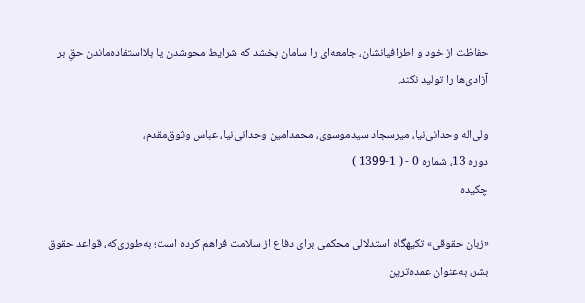حفاظت از خود و اطرافیانشان، جامعه‌ای را سامان بخشد که شرایط محوشدن یا بلااستفاده‌ماندن حقِ بر آزادی‌ها را تولید نکند.

ولی‌اله وحدانی‌نیا، میرسجاد سیدموسوی، محمدامین وحدانی‌نیا، عباس وثوق‌مقدم،
دوره 13، شماره 0 - ( 1-1399 )
چکیده

«زبان حقوقی» تکیهگاه استدلالی محکمی برای دفاع از سلامت فراهم کرده است؛ به‌طوری‌که، قواعد حقوق بشر، به‌عنوان عمده‌ترین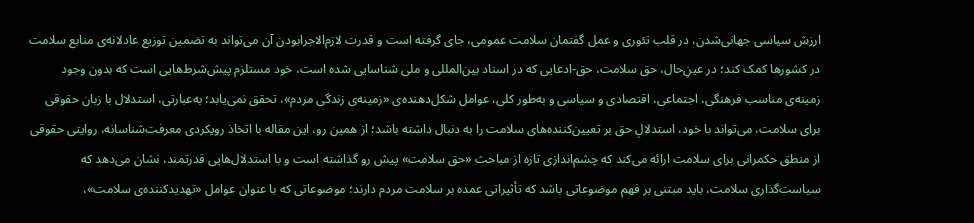ارزش سیاسی جهانی‌شدن، در قلب تئوری و عمل گفتمان سلامت عمومی، جای گرفته است و قدرت لازم‌الاجرابودن آن می‌تواند به تضمین توزیع عادلانه‌ی منابع سلامت در کشورها کمک کند؛ در عینِ‌حال، حق سلامت، حق‌-ادعایی که در اسناد بین‌المللی و ملی شناسایی شده است، خود مستلزم پیش‌شرط‌هایی است که بدون وجود زمینه‌ی مناسب فرهنگی، اجتماعی، اقتصادی و سیاسی و به‌طور کلی، عوامل شکل‌دهنده‌ی «زمینه‌ی زندگی مردم»، تحقق نمی‌یابد؛ به‌عبارتی، استدلال با زبان حقوقی برای سلامت، می‌تواند با خود، استدلالِ حق بر تعیین‌کننده‌های سلامت را به دنبال داشته باشد؛ از همین رو، این مقاله با اتخاذ رویکردی معرفت‌شناسانه، روایتی حقوقی از منطق حکمرانی برای سلامت ارائه می‌کند که چشم‌اندازی تازه از مباحث «حق سلامت» پیش رو گذاشته است و با استدلال‌هایی قدرتمند، نشان می‌دهد که سیاست‌گذاری سلامت، باید مبتنی بر فهم موضوعاتی باشد که تأثیراتی عمده بر سلامت مردم دارند؛ موضوعاتی که با ‌عنوان عوامل «تهدیدکننده‌ی سلامت»،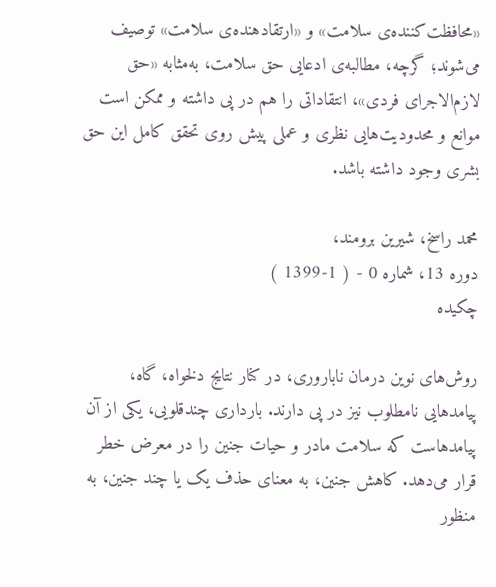«محافظت‌کننده‌ی سلامت» و «ارتقادهنده‌ی سلامت» توصیف می‌شوند؛ گرچه، مطالبه‌ی ادعایی حق سلامت، به‌مثابه «حق لازم‌الاجرای فردی»، انتقاداتی را هم در پی داشته و ممکن است موانع و محدودیت‌هایی نظری و عملی پیش روی تحقق کامل این حق بشری وجود داشته باشد.

محمد راسخ، شیرین برومند،
دوره 13، شماره 0 - ( 1-1399 )
چکیده

روش‌های نوین درمان ناباروری، در کنار نتایج دلخواه، گاه، پیامدهایی نامطلوب نیز در پی دارند. بارداری چندقلویی، یکی از آن پیامدهاست که سلامت مادر و حیات جنین را در معرض خطر قرار می‌دهد. کاهش جنین، به معنای حذف یک یا چند جنین، به منظور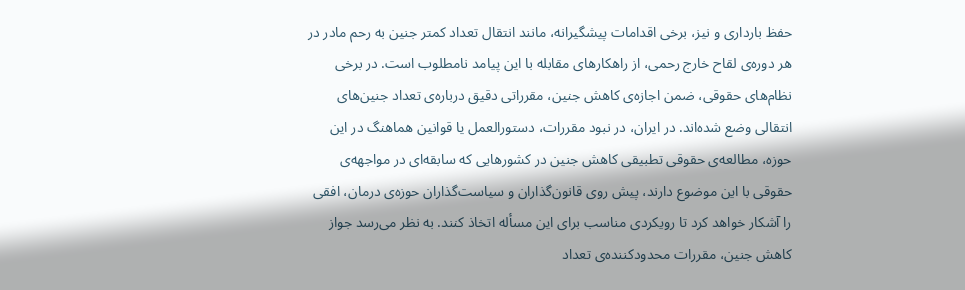حفظ بارداری و نیز، برخی اقدامات پیشگیرانه، مانند انتقال تعداد کمتر جنین به رحم مادر در هر دوره‌ی لقاح خارج رحمی، از راهکارهای مقابله با این پیامد نامطلوب است. در برخی نظام‌های حقوقی، ضمن اجازه‌ی کاهش جنین، مقرراتی دقیق درباره‌ی تعداد جنین‌های انتقالی وضع شده‌اند. در ایران، در نبود مقررات، دستورالعمل یا قوانین هماهنگ در این حوزه، مطالعه‌ی حقوقی تطبیقی کاهش جنین در کشورهایی که سابقه‌ای در مواجهه‌ی حقوقی با این موضوع دارند، پیش روی قانون‌گذاران و سیاست‌گذاران حوزه‌ی درمان، افقی را آشکار خواهد کرد تا رویکردی مناسب برای این مسأله اتخاذ کنند. به نظر می‌رسد جواز کاهش جنین، مقررات محدودکننده‌ی تعداد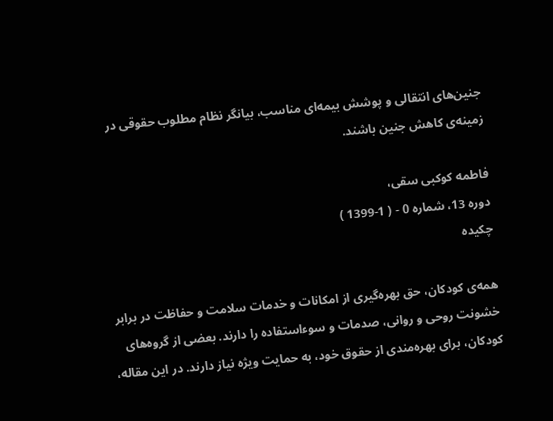جنین‌های انتقالی و پوشش بیمه‌ای مناسب، بیانگر نظام مطلوب حقوقی در زمینه‌ی کاهش جنین باشند.

فاطمه کوکبی سقی،
دوره 13، شماره 0 - ( 1-1399 )
چکیده

همه‌ی کودکان، حق بهره‌گیری از امکانات و خدمات سلامت و حفاظت در برابر خشونت روحی و روانی، صدمات و سوء‌استفاده را دارند. بعضی از گروه‌های کودکان، برای بهره‌مندی از حقوق خود، به حمایت ویژه نیاز دارند. در این مقاله،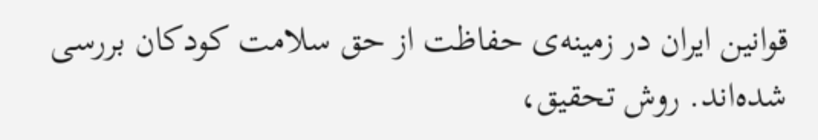قوانین ایران در زمینه‌ی حفاظت از حق سلامت کودکان بررسی شده‌اند. روش تحقیق،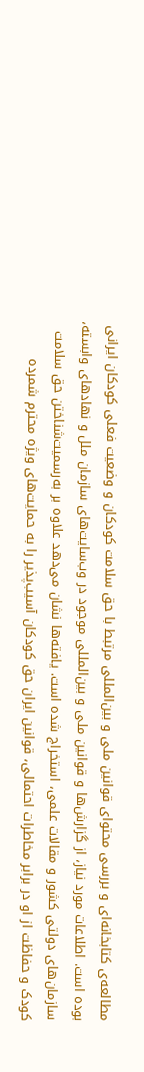مطالعه‌ی کتابخانه‌ای و بررسی محتوای قوانین ملی و بین‌المللی مرتبط با حق سلامت کودکان و وضعیت فعلی کودکان ایرانی بوده است. اطلاعات مورد نیاز، از گزارش‌ها و قوانین ملی و بین‌المللی موجود در وب‌سایت‌های سازمان ملل و نهادهای وابسته، سازمان‌های دولتی کشور و مقالات علمی، استخراج شده است. یافته‌ها نشان می‌دهد علاوه بر به‌رسمیت‌شناختن حق سلامت کودک و حفاظت از او در برابر مخاطرات احتمالی، قوانین ایران حق کودکان آسیب‌پذیر را به حمایت‌های ویژه محترم شمرده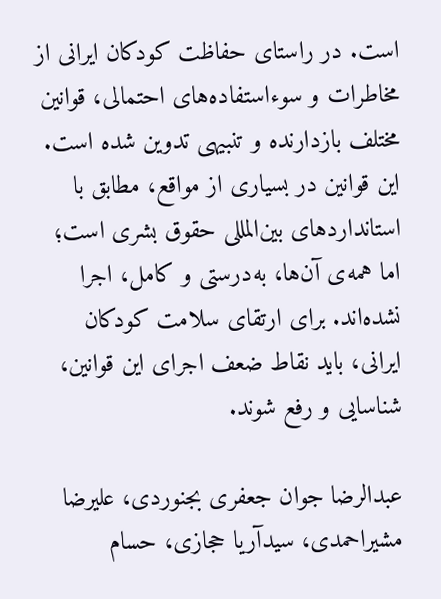است. در راستای حفاظت کودکان ایرانی از مخاطرات و سوء‌استفاده‌های احتمالی، قوانین مختلف بازدارنده و تنبیهی تدوین شده است. این قوانین در بسیاری از مواقع، مطابق با استانداردهای بین‌المللی حقوق بشری است؛ اما همه‌ی آن‌ها، به‌درستی و کامل، اجرا نشده‌اند. برای ارتقای سلامت کودکان ایرانی، باید نقاط ضعف اجرای این قوانین، شناسایی و رفع شوند.

عبدالرضا جوان جعفری بجنوردی، علیرضا مشیراحمدی، سیدآریا حجازی، حسام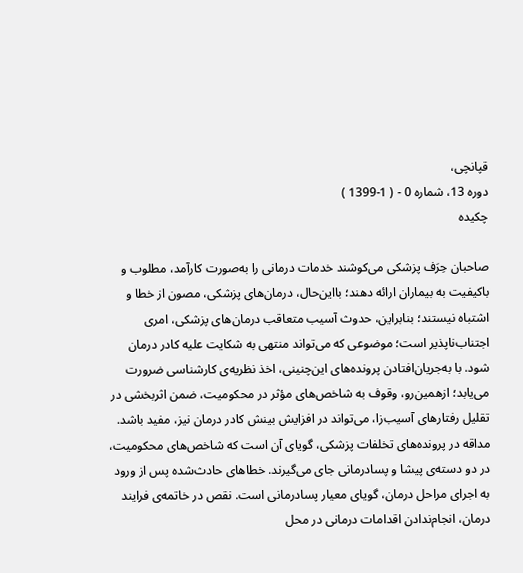قپانچی،
دوره 13، شماره 0 - ( 1-1399 )
چکیده

صاحبان حِرَف پزشکی می‌کوشند خدمات درمانی را به‌صورت کارآمد، مطلوب و باکیفیت به بیماران ارائه دهند؛ بااین‌حال، درمان‌های پزشکی، مصون از خطا و اشتباه نیستند؛ بنابراین، حدوث آسیب متعاقب درمان‌های پزشکی، امری اجتناب‌ناپذیر است؛ موضوعی که می‌تواند منتهی به شکایت علیه کادر درمان شود. با به‌جریان‌افتادن پرونده‌های این‌چنینی، اخذ نظریه‌ی کارشناسی ضرورت می‌یابد؛ ازهمین‌رو، وقوف به شاخص‌های مؤثر در محکومیت، ضمن اثربخشی در تقلیل رفتارهای آسیب‌زا، می‌تواند در افزایش بینش کادر درمان نیز، مفید باشد. مداقه در پرونده‌های تخلفات پزشکی، گویای آن است که شاخص‌های محکومیت، در دو دسته‌ی پیشا و پسادرمانی جای می‌گیرند. خطاهای حادث‌شده پس از ورود به اجرای مراحل درمان، گویای معیار پسادرمانی‌ ‌است. نقص در خاتمه‌ی فرایند درمان، انجام‌ندادن اقدامات درمانی در محل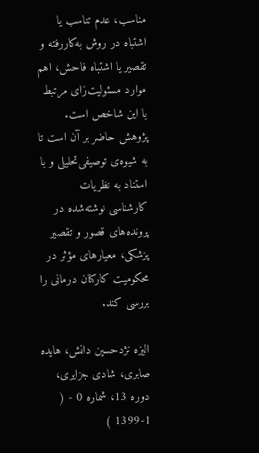مناسب، عدم تناسب یا اشتباه در روش به‌کاررفته و تقصیر یا اشتباه فاحش، اهم موارد مسئولیت‌زای مرتبط با این شاخص ‌است. پژوهش حاضر بر آن است تا به‌ شیوه‌ی توصیفی‌‌تحلیلی و با استناد به نظریات کارشناسی نوشته‌شده در پرونده‌های قصور و تقصیر پزشکی، معیارهای مؤثر در محکومیت کارکنان درمانی را بررسی کند.

الیزه نژدحسین دانش، هایده صابری، شادی جزایری،
دوره 13، شماره 0 - ( 1-1399 )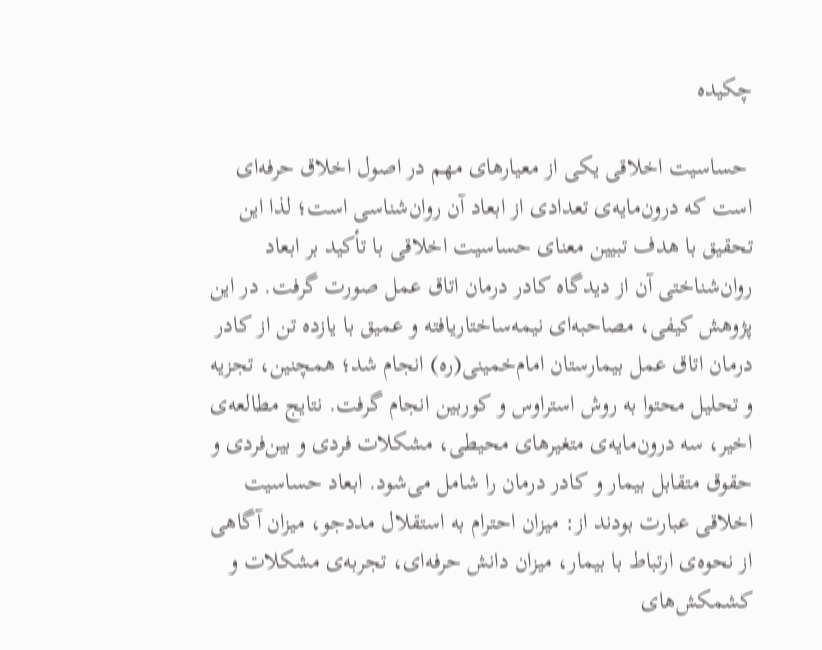چکیده

 حساسیت اخلاقی یکی از معیارهای مهم در اصول اخلاق حرفه‌ای است که درون‌مایه‌ی تعدادی از ابعاد آن روان‌شناسی است؛ لذا این تحقیق با هدف تبیین معنای حساسیت اخلاقی با تأکید بر ابعاد روان‌شناختی آن از دیدگاه کادر درمان اتاق عمل صورت گرفت. در این پژوهش کیفی، مصاحبه‌ای نیمه‌ساختاریافته و عمیق با یازده تن از کادر درمان اتاق عمل بیمارستان امام‌خمینی(ره) انجام شد؛ همچنین، تجزیه و تحلیل محتوا به روش استراوس و کوربین انجام گرفت. نتایج مطالعه‌ی اخیر، سه درون‌مایه‌ی متغیرهای محیطی، مشکلات فردی و بین‌فردی و حقوق متقابل بیمار و کادر درمان را شامل می‌شود. ابعاد حساسیت اخلاقی عبارت بودند از: میزان احترام به استقلال مددجو، میزان آگاهی از نحوه‌ی ارتباط با بیمار، میزان دانش حرفه‌ای، تجربه‌ی مشکلات و کشمکش‌های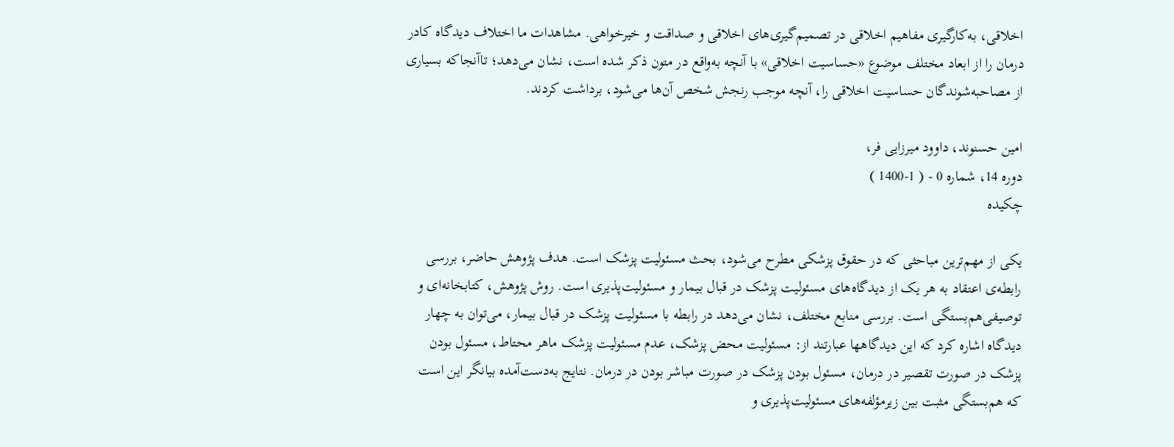اخلاقی، به‌کارگیری مفاهیم اخلاقی در تصمیم‌گیری‌های اخلاقی و صداقت و خیرخواهی. مشاهدات ما اختلاف دیدگاه کادر درمان را از ابعاد مختلف موضوع «حساسیت اخلاقی» با آنچه به‌واقع در متون ذکر شده است، نشان می‌دهد؛ تاآنجاکه بسیاری از مصاحبه‌شوندگان حساسیت اخلاقی را، آنچه موجب رنجش شخص آن‌ها می‌شود، برداشت کردند.

امین حسنوند، داوود میرزایی فر،
دوره 14، شماره 0 - ( 1-1400 )
چکیده

یکی از مهم‌ترین مباحثی که در حقوق پزشکی مطرح می‌شود، بحث مسئولیت پزشک است. هدف پژوهش حاضر، بررسی رابطه‌ی اعتقاد به هر یک از دیدگاه‌های مسئولیت پزشک در قبال بیمار و مسئولیت‌پذیری است. روش پژوهش، کتابخانه‌ای و توصیفی‌هم‌بستگی است. بررسی منابع مختلف، نشان می‌دهد در رابطه با مسئولیت پزشک در قبال بیمار، می‌توان به چهار دیدگاه اشاره کرد که این دیدگاهها عبارتند از: مسئولیت محض پزشک، عدم مسئولیت پزشک ماهر محتاط، مسئول بودن پزشک در صورت تقصیر در درمان، مسئول بودن پزشک در صورت مباشر بودن در درمان. نتایج به‌دست‌آمده بیانگر این است که هم‌بستگی مثبت بین زیرمؤلفه‌های مسئولیت‌پذیری و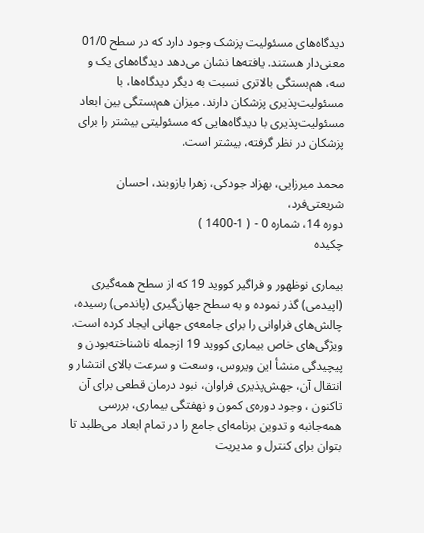دیدگاه‌های مسئولیت پزشک وجود دارد که در سطح 01/0 معنی‌دار هستند. یافته‌ها نشان می‌دهد دیدگاه‌های یک و سه، هم‌بستگی بالاتری نسبت به دیگر دیدگاه‌ها، با مسئولیت‌پذیری پزشکان دارند. میزان هم‌بستگی بین ابعاد مسئولیت‌پذیری با دیدگاه‌هایی که مسئولیتی بیشتر را برای پزشکان در نظر گرفته، بیشتر است.

محمد میرزایی، بهزاد جودکی، زهرا بازوبند، احسان شریعتی‌فرد،
دوره 14، شماره 0 - ( 1-1400 )
چکیده

بیماری نوظهور و فراگیر کووید 19 که از سطح همه‌گیری (اپیدمی) گذر نموده و به سطح جهان‌گیری (پاندمی) رسیده، چالش‌های فراوانی را برای جامعه‌ی جهانی ایجاد کرده است. ویژگی‌های خاص بیماری کووید 19 ازجمله ناشناخته‌بودن و پیچیدگی منشأ این ویروس، وسعت و سرعت بالای انتشار و انتقال آن، جهش‌پذیری فراوان، نبود درمان قطعی برای آن تاکنون ، وجود دوره‌ی کمون و نهفتگی بیماری، بررسی همه‌جانبه و تدوین برنامه‌ای جامع را در تمام ابعاد می‌طلبد تا بتوان برای کنترل و مدیریت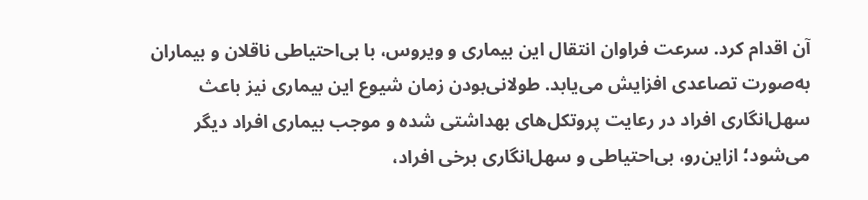آن اقدام کرد. سرعت فراوان انتقال این بیماری و ویروس، با بی‌احتیاطی ناقلان و بیماران به‌صورت تصاعدی افزایش می‌یابد. طولانی‌بودن زمان شیوع این بیماری نیز باعث سهل‌انگاری افراد در رعایت پروتکل‌های بهداشتی شده و موجب بیماری افراد دیگر می‌شود؛ ازاین‌رو، بی‌احتیاطی و سهل‌انگاری برخی افراد،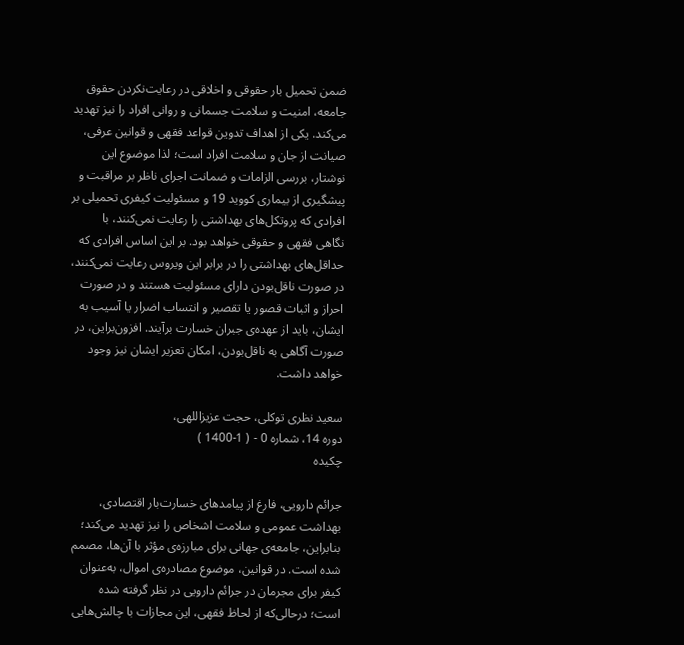ضمن تحمیل بار حقوقی و اخلاقی در رعایت‌نکردن حقوق جامعه، امنیت و سلامت جسمانی و روانی افراد را نیز تهدید می‌کند. یکی از اهداف تدوین قواعد فقهی و قوانین عرفی، صیانت از جان و سلامت افراد است؛ لذا موضوع این نوشتار، بررسی الزامات و ضمانت اجرای ناظر بر مراقبت و پیشگیری از بیماری کووید 19 و مسئولیت کیفری تحمیلی بر افرادی که پروتکل‌های بهداشتی را رعایت نمی‌کنند، با نگاهی فقهی و حقوقی خواهد بود. بر این اساس افرادی که حداقل‌های بهداشتی را در برابر این ویروس رعایت نمی‌کنند، در صورت ناقل‌بودن دارای مسئولیت هستند و در صورت احراز و اثبات قصور یا تقصیر و انتساب اضرار یا آسیب به ایشان، باید از عهده‌ی جبران خسارت برآیند. افزون‌براین، در صورت آگاهی به ناقل‌بودن، امکان تعزیر ایشان نیز وجود خواهد داشت.

سعید نظری توکلی، حجت عزیزاللهی،
دوره 14، شماره 0 - ( 1-1400 )
چکیده

جرائم دارویی، فارغ از پیامدهای خسارت‌بار اقتصادی، بهداشت عمومی و سلامت اشخاص را نیز تهدید می‌کند؛ بنابراین، جامعه‌ی جهانی برای مبارزه‌ی مؤثر با آن‌ها، مصمم شده است. در قوانین، موضوع مصادره‌ی اموال، به‌عنوان کیفر برای مجرمان در جرائم دارویی در نظر گرفته شده است؛ درحالی‌که از لحاظ فقهی، این مجازات با چالش‌هایی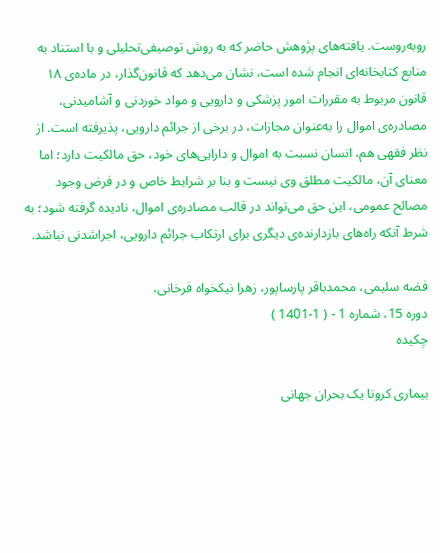روبه‌روست. یافته‌های پژوهش حاضر که به روش توصیفی‌تحلیلی و با استناد به منابع کتابخانه‌ای انجام شده است، نشان می‌دهد که قانون‌گذار، در ماده‌ی ۱۸ قانون مربوط به مقررات امور پزشکی و دارویی و مواد خوردنی و آشامیدنی، مصادره‌ی اموال را به‌عنوان مجازات، در برخی از جرائم دارویی، پذیرفته است. از نظر فقهی هم، انسان نسبت به اموال و دارایی‌های خود، حق مالکیت دارد؛ اما معنای آن، مالکیت مطلق وی نیست و بنا بر شرایط خاص و در فرض وجود مصالح عمومی، این حق می‌تواند در قالب مصادره‌ی اموال، نادیده گرفته شود؛ به شرط آنکه راه‌های بازدارنده‌ی دیگری برای ارتکاب جرائم دارویی، اجراشدنی نباشد.

فضه سلیمی، محمدباقر پارساپور، زهرا نیکخواه فرخانی،
دوره 15، شماره 1 - ( 1-1401 )
چکیده

بیماری کرونا یک بحران جهانی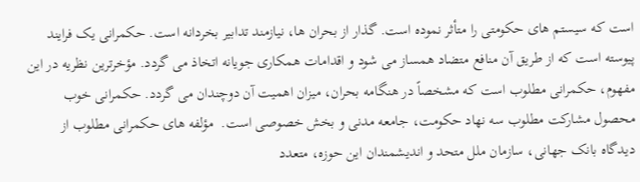است که سیستم های حکومتی را متأثر نموده است. گذار از بحران ها، نیازمند تدابیر بخردانه است. حکمرانی یک فرایند پیوسته است که از طریق آن منافع متضاد همساز می شود و اقدامات همکاری جویانه اتخاذ می گردد. مؤخرترین نظریه در این مفهوم، حکمرانی مطلوب است که مشخصاً در هنگامه بحران، میزان اهمیت آن دوچندان می گردد. حکمرانی خوب محصول مشارکت مطلوب سه نهاد حکومت، جامعه مدنی و بخش خصوصی است.  مؤلفه های حکمرانی مطلوب از دیدگاه بانک جهانی، سازمان ملل متحد و اندیشمندان این حوزه، متعدد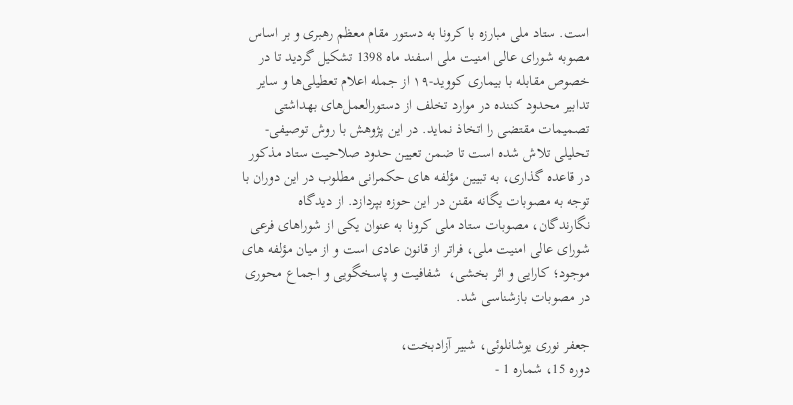است. ستاد ملی مبارزه با کرونا به دستور مقام معظم رهبری و بر اساس مصوبه شورای عالی امنیت ملی اسفند ماه 1398 تشکیل گردید تا در خصوص مقابله با بیماری کووید-۱۹ از جمله اعلام تعطیلی‌ها و سایر تدابیر محدود کننده در موارد تخلف از دستورالعمل‌های بهداشتی تصمیمات مقتضی را اتخاذ نماید. در این پژوهش با روش توصیفی-تحلیلی تلاش شده است تا ضمن تعیین حدود صلاحیت ستاد مذکور در قاعده گذاری، به تبیین مؤلفه های حکمرانی مطلوب در این دوران با توجه به مصوبات یگانه مقنن در این حوزه بپردازد. از دیدگاه نگارندگان، مصوبات ستاد ملی کرونا به عنوان یکی از شوراهای فرعی شورای عالی امنیت ملی، فراتر از قانون عادی است و از میان مؤلفه های موجود؛ کارایی و اثر بخشی،  شفافیت و پاسخگویی و اجماع محوری در مصوبات بازشناسی شد.

جعفر نوری یوشانلوئی، شبیر آزادبخت،
دوره 15، شماره 1 -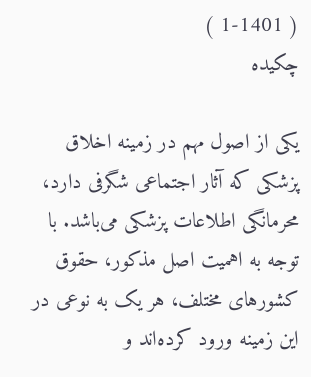( 1-1401 )
چکیده

یکی از اصول مهم در زمینه اخلاق پزشکی که آثار اجتماعی شگرفی دارد، محرمانگی اطلاعات پزشکی می‌باشد. با توجه به اهمیت اصل مذکور، حقوق کشورهای مختلف، هر یک به نوعی در این زمینه ورود کرده‌اند و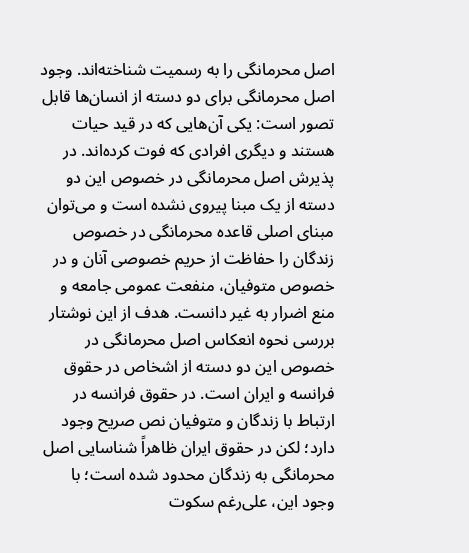اصل محرمانگی را به رسمیت شناخته‌اند. وجود اصل محرمانگی برای دو دسته از انسان‌ها قابل تصور است: یکی آن‌هایی که در قید حیات هستند و دیگری افرادی که فوت کرده‌اند. در پذیرش اصل محرمانگی در خصوص این دو دسته از یک مبنا پیروی نشده است و می‌توان مبنای اصلی قاعده محرمانگی در خصوص زندگان را حفاظت از حریم خصوصی آنان و در خصوص متوفیان، منفعت عمومی جامعه و منع اضرار به غیر دانست. هدف از این نوشتار بررسی نحوه انعکاس اصل محرمانگی در خصوص این دو دسته از اشخاص در حقوق فرانسه و ایران است. در حقوق فرانسه در ارتباط با زندگان و متوفیان نص صریح وجود دارد؛ لکن در حقوق ایران ظاهراً شناسایی اصل محرمانگی به زندگان محدود شده است؛ با وجود این، علی‌رغم سکوت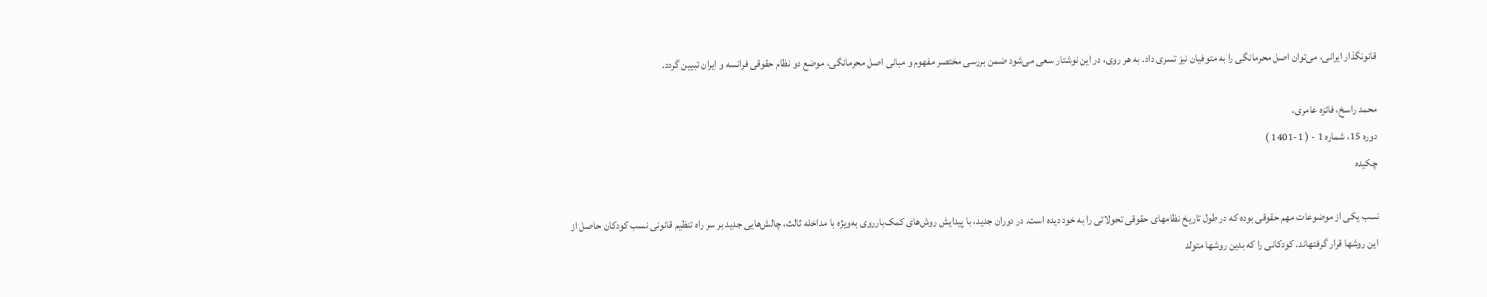قانونگذار ایرانی، می‌توان اصل محرمانگی را به متوفیان نیز تسری داد. به هر روی، در این نوشتار سعی می‌شود ضمن بررسی مختصر مفهوم و مبانی اصل محرمانگی، موضع دو نظام حقوقی فرانسه و ایران تبیین گردد.

محمد راسخ، فائزه عامری،
دوره 15، شماره 1 - ( 1-1401 )
چکیده

نسب یکی از موضوعات مهم حقوقی بوده که در طول تاریخ نظامهای حقوقی تحولاتی را به خود دیده است. در دوران جدید، با پیدایش روش‌های کمک‌بارروی به‌ویژه با مداخله ثالث، چالش‌هایی جدید بر سر راه تنظیم قانونی نسب کودکان حاصل از این روشها قرار گرفتهاند. کودکانی را که بدین روشها متولد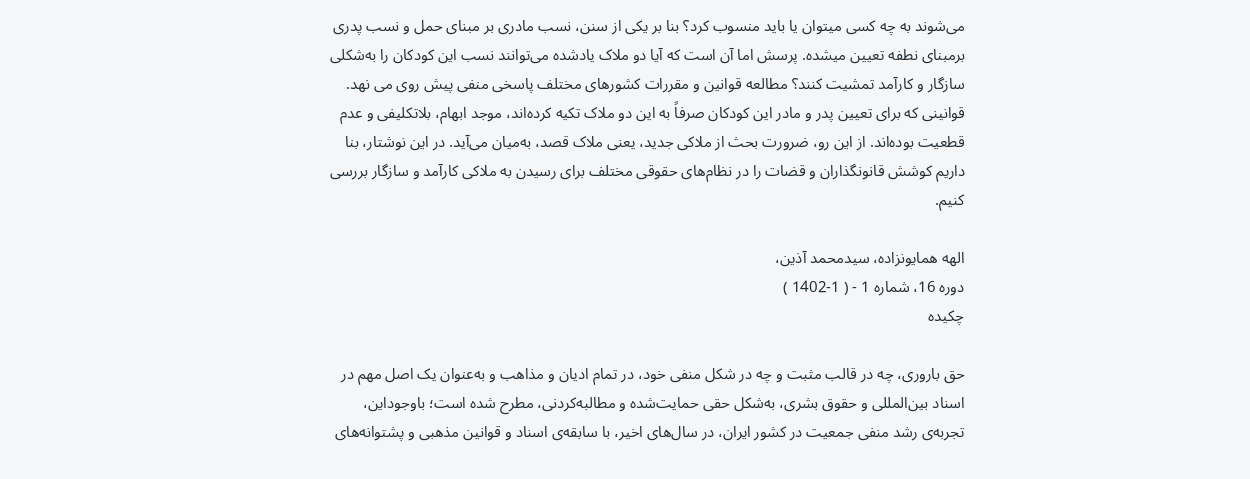می‌شوند به چه کسی میتوان یا باید منسوب کرد؟ بنا بر یکی از سنن، نسب مادری بر مبنای حمل و نسب پدری برمبنای نطفه تعیین میشده. پرسش اما آن است که آیا دو ملاک یادشده می‌توانند نسب این کودکان را به‌شکلی سازگار و کارآمد تمشیت کنند؟ مطالعه قوانین و مقررات کشورهای مختلف پاسخی منفی پیش روی می نهد. قوانینی که برای تعیین پدر و مادر این کودکان صرفاً به این دو ملاک تکیه کرده‌اند، موجد ابهام، بلاتکلیفی و عدم قطعیت بوده‌اند. از این رو، ضرورت بحث از ملاکی جدید، یعنی ملاک قصد، به‌میان می‌آید. در این نوشتار، بنا داریم کوشش قانونگذاران و قضات را در نظام‌های حقوقی مختلف برای رسیدن به ملاکی کارآمد و سازگار بررسی کنیم.

الهه همایونزاده، سیدمحمد آذین،
دوره 16، شماره 1 - ( 1-1402 )
چکیده

حق باروری، چه در قالب مثبت و چه در شکل منفی خود، در تمام ادیان و مذاهب و به‌عنوان یک اصل مهم در اسناد بین‌المللی و حقوق بشری، به‌شکل حقی حمایت‌شده و مطالبه‌کردنی، مطرح شده است؛ باوجوداین، تجربه‌ی رشد منفی جمعیت در کشور ایران، در سال‌های اخیر، با سابقه‌ی اسناد و قوانین مذهبی و پشتوانه‌های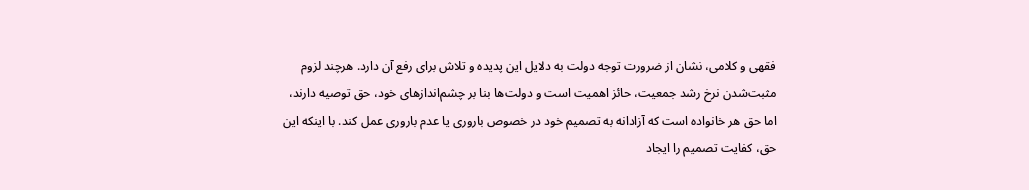فقهی و کلامی، نشان از ضرورت توجه دولت به دلایل این پدیده و تلاش برای رفع آن دارد. هرچند لزوم مثبت‌شدن نرخ رشد جمعیت، حائز اهمیت است و دولت‌ها بنا بر چشم‌اندازهای خود، حق توصیه دارند، اما حق هر خانواده است که آزادانه به تصمیم خود در خصوص باروری یا عدم باروری عمل کند. با اینکه این حق، کفایت تصمیم را ایجاد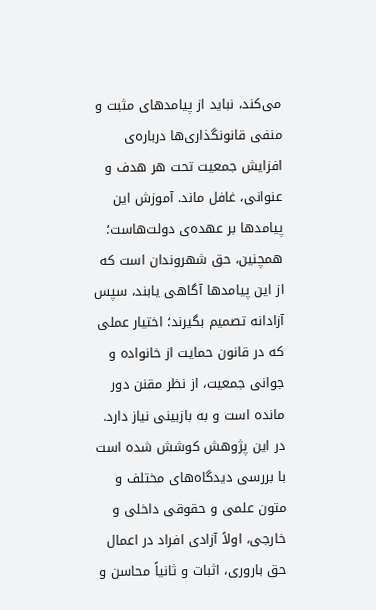می‌کند، نباید از پیامدهای مثبت و منفی قانونگذاری‌ها درباره‌ی افزایش جمعیت تحت هر هدف و عنوانی، غافل ماند. آموزش این پیامدها بر عهده‌ی دولت‌هاست؛ همچنین، حق شهروندان است که از این پیامدها آگاهی یابند، سپس آزادانه تصمیم بگیرند؛ اختیار عملی که در قانون حمایت از خانواده و جوانی جمعیت، از نظر مقنن دور مانده است و به بازبینی نیاز دارد. در این پژوهش کوشش شده است با بررسی دیدگاه‌های مختلف و متون علمی و حقوقی داخلی و خارجی، اولاً آزادی افراد در اعمال حق باروری، اثبات و ثانیاً محاسن و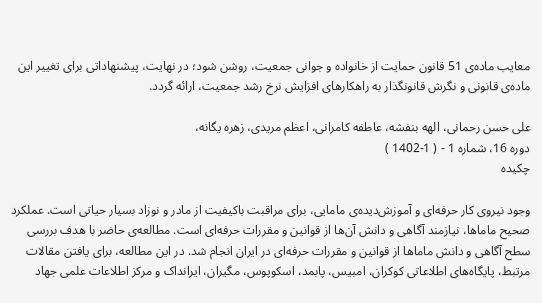معایب ماده‌ی 51 قانون حمایت از خانواده و جوانی جمعیت، روشن شود؛ در نهایت، پیشنهاداتی برای تغییر این ماده‌ی قانونی و نگرش قانونگذار به راهکارهای افزایش نرخ رشد جمعیت، ارائه گردد.

علی حسن رحمانی، الهه بنفشه، عاطفه کامرانی، اعظم مریدی، زهره یگانه،
دوره 16، شماره 1 - ( 1-1402 )
چکیده

وجود نیروی کار حرفه‌ای و آموزش‌دیده‌ی مامایی، برای مراقبت باکیفیت از مادر و نوزاد بسیار حیاتی است. عملکرد صحیح ماماها، نیازمند آگاهی و دانش آن‌ها از قوانین و مقررات حرفه‌ای است. مطالعه‌ی حاضر با هدف بررسی سطح آگاهی و دانش ماماها از قوانین و مقررات حرفه‌ای در ایران انجام شد. در این مطالعه، برای یافتن مقالات مرتبط، پایگاه‌های اطلاعاتی کوکران، امبیس، پابمد، اسکوپوس، مگیران، ایرانداک و مرکز اطلاعات علمی جهاد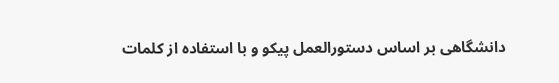دانشگاهی بر اساس دستورالعمل پیکو و با استفاده از کلمات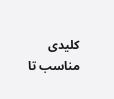کلیدی مناسب تا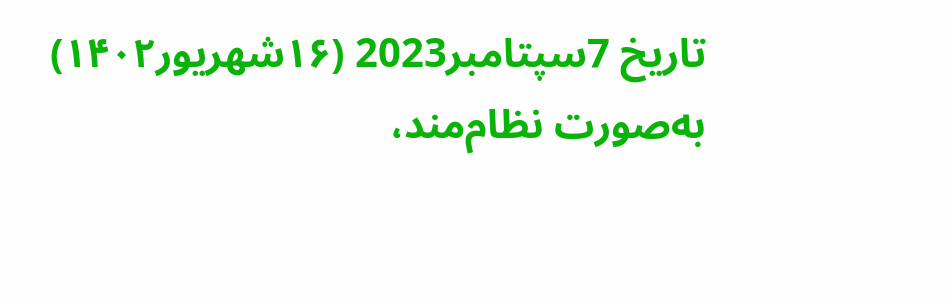تاریخ 7سپتامبر2023 (۱۶شهریور۱۴۰۲) به‌صورت نظام‌مند،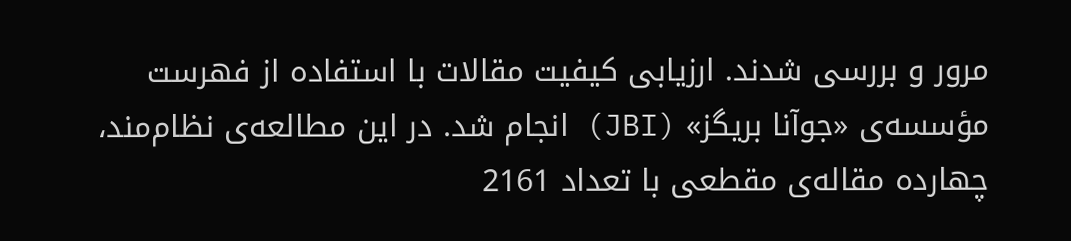مرور و بررسی شدند. ارزیابی کیفیت مقالات با استفاده از فهرست مؤسسه‌ی «جوآنا بریگز» (JBI) انجام شد. در این مطالعه‌ی نظام‌مند، چهارده مقاله‌ی‌ مقطعی با تعداد 2161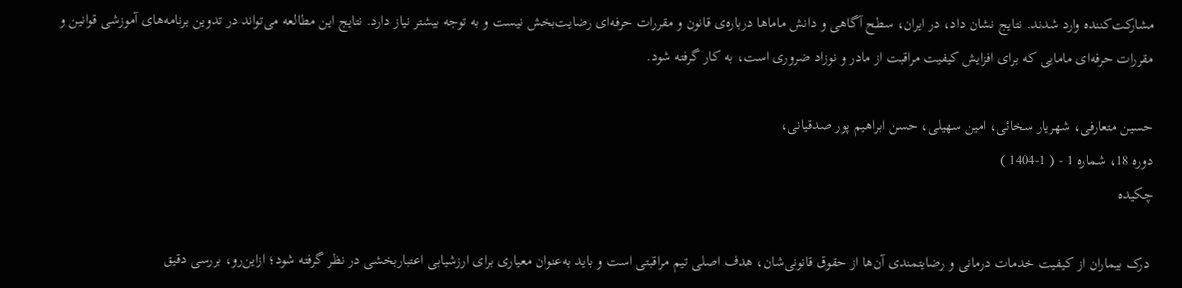مشارکت‌کننده وارد شدند. نتایج نشان داد، در ایران، سطح آگاهی و دانش ماماها درباره‌ی قانون و مقررات حرفه‌ای رضایت‌بخش نیست و به توجه بیشتر نیاز دارد. نتایج این مطالعه می‌تواند در تدوین برنامه‌های آموزشی قوانین و مقررات حرفه‌ای مامایی که برای افزایش کیفیت مراقبت از مادر و نوزاد ضروری است، به کار گرفته شود.

حسین متعارفی، شهریار سخائی، امین سهیلی، حسن ابراهیم پور صدقیانی،
دوره 18، شماره 1 - ( 1-1404 )
چکیده

 درک بیماران از کیفیت خدمات درمانی و رضایتمندی آن‌ها از حقوق قانونی‌شان، هدف اصلی تیم مراقبتی است و باید به‌عنوان معیاری برای ارزشیابی اعتباربخشی در نظر گرفته شود؛ ازاین‌رو، بررسی دقیق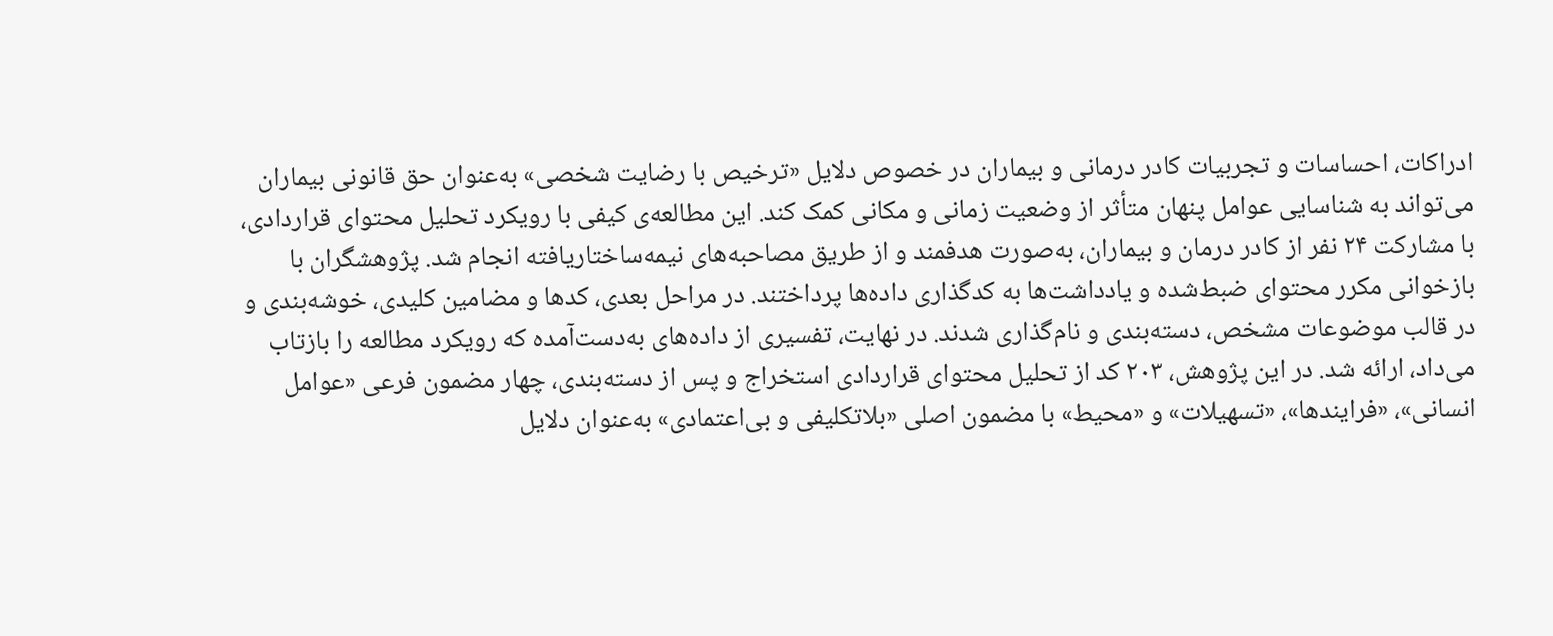ادراکات، احساسات و تجربیات کادر درمانی و بیماران در خصوص دلایل «ترخیص با رضایت شخصی» به‌عنوان حق قانونی بیماران می‌تواند به شناسایی عوامل پنهان متأثر از وضعیت زمانی و مکانی کمک کند. این مطالعه‌ی کیفی با رویکرد تحلیل محتوای قراردادی، با مشارکت ۲۴ نفر از کادر درمان و بیماران، به‌صورت هدفمند و از طریق مصاحبه‌های نیمه‌ساختاریافته انجام شد. پژوهشگران با بازخوانی مکرر محتوای ضبط‌شده و یادداشت‌ها به کدگذاری داده‌ها پرداختند. در مراحل بعدی، کدها و مضامین کلیدی، خوشه‌بندی و در قالب موضوعات مشخص، دسته‌بندی و نام‌گذاری شدند. در نهایت، تفسیری از داده‌های به‌دست‌آمده که رویکرد مطالعه را بازتاب می‌داد، ارائه شد. در این پژوهش، ۲۰۳ کد از تحلیل محتوای قراردادی استخراج و پس از دسته‌بندی، چهار مضمون فرعی «عوامل انسانی»، «فرایندها»، «تسهیلات» و «محیط» با مضمون اصلی «بلاتکلیفی و بی‌اعتمادی» به‌عنوان دلایل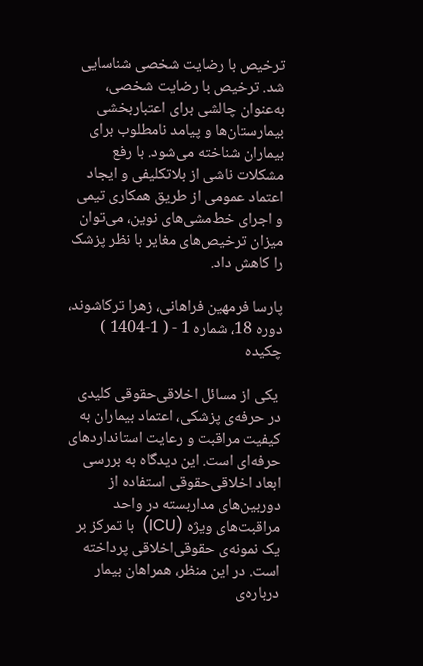ترخیص با رضایت شخصی شناسایی شد. ترخیص با رضایت شخصی، به‌عنوان چالشی برای اعتباربخشی بیمارستان‌ها و پیامد نامطلوب برای بیماران شناخته می‌شود. با رفع مشکلات ناشی از بلاتکلیفی و ایجاد اعتماد عمومی از طریق همکاری تیمی و اجرای خط‌مشی‌های نوین، می‌توان میزان ترخیص‌های مغایر با نظر پزشک را کاهش داد.

پارسا فرمهین فراهانی، زهرا ترکاشوند،
دوره 18، شماره 1 - ( 1-1404 )
چکیده

 یکی از مسائل اخلاقی‌حقوقی کلیدی در حرفه‌ی پزشکی، اعتماد بیماران به کیفیت مراقبت و رعایت استانداردهای حرفه‌ای است. این دیدگاه به بررسی ابعاد اخلاقی‌حقوقی استفاده از دوربین‌های مداربسته در واحد مراقبت‌های ویژه (ICU)  با تمرکز بر یک نمونه‌ی حقوقی‌اخلاقی پرداخته است. در این منظر، همراهان بیمار درباره‌ی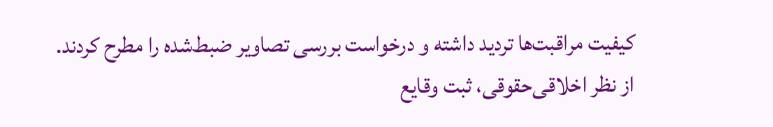کیفیت مراقبت‌ها تردید داشته و درخواست بررسی تصاویر ضبط‌شده را مطرح کردند. از نظر اخلاقی‌حقوقی، ثبت وقایع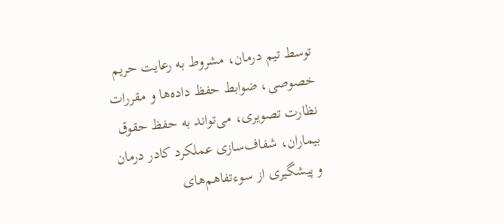توسط تیم درمان، مشروط به رعایت حریم خصوصی، ضوابط حفظ داده‌ها و مقررات نظارت تصویری، می‌تواند به حفظ حقوق بیماران، شفاف‌سازی عملکرد کادر درمان و پیشگیری از سوءتفاهم‌های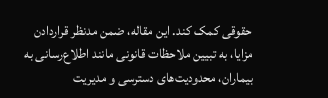حقوقی کمک کند. این مقاله، ضمن مدنظر قراردادن مزایا، به تبیین ملاحظات قانونی مانند اطلاع‌رسانی به بیماران، محدودیت‌های دسترسی و مدیریت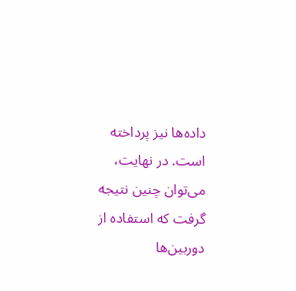داده‌ها نیز پرداخته است. در نهایت، می‌توان چنین نتیجه گرفت که استفاده از دوربین‌ها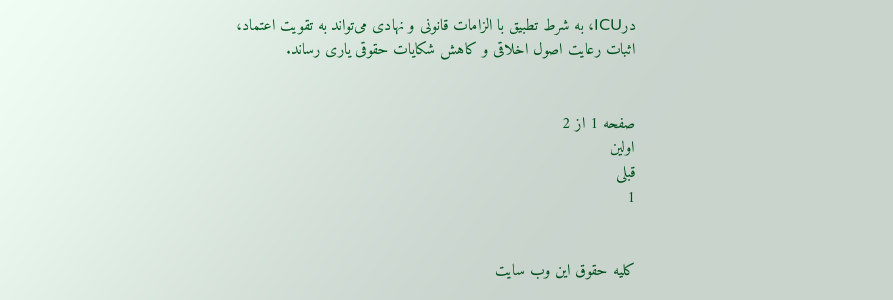درICU، به شرط تطبیق با الزامات قانونی و نهادی می‌تواند به تقویت اعتماد، اثبات رعایت اصول اخلاقی و کاهش شکایات حقوقی یاری رساند.


صفحه 1 از 2
اولین
قبلی
1


کلیه حقوق این وب سایت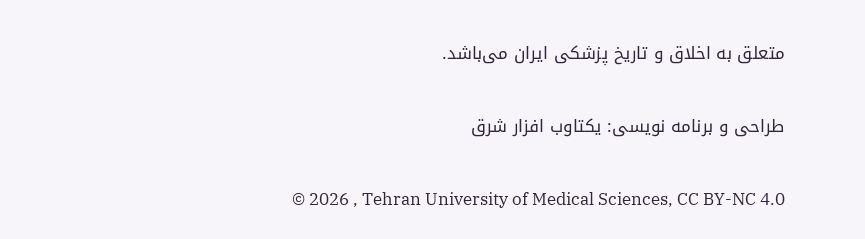متعلق به اخلاق و تاریخ پزشکی ایران می‌باشد.

طراحی و برنامه نویسی: یکتاوب افزار شرق

© 2026 , Tehran University of Medical Sciences, CC BY-NC 4.0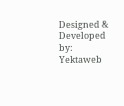Designed & Developed by: Yektaweb